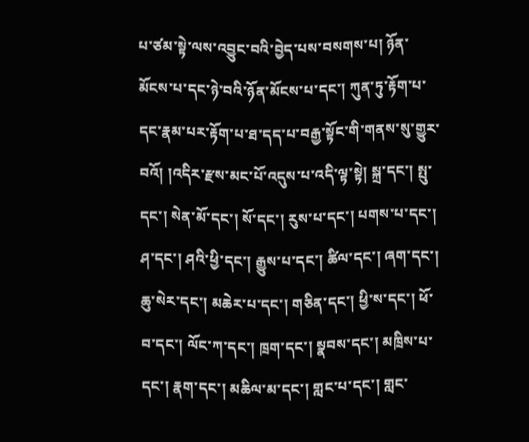པ་ཙམ་སྟེ་ལས་འབྱུང་བའི་བྱེད་པས་བསགས་པ། ཉོན་མོངས་པ་དང་ཉེ་བའི་ཉོན་མོངས་པ་དང་། ཀུན་ཏུ་རྟོག་པ་དང་རྣམ་པར་རྟོག་པ་ཐ་དད་པ་བརྒྱ་སྟོང་གི་གནས་སུ་གྱུར་བའོ། །འདིར་རྫས་མང་པོ་འདུས་པ་འདི་ལྟ་སྟེ། སྐྲ་དང་། སྤུ་དང་། སེན་མོ་དང་། སོ་དང་། རུས་པ་དང་། པགས་པ་དང་། ཤ་དང་། ཤའི་ཕྱི་དང་། རྒྱུས་པ་དང་། ཚིལ་དང་། ཞག་དང་། ཆུ་སེར་དང་། མཆེར་པ་དང་། གཅིན་དང་། ཕྱི་ས་དང་། ཕོ་བ་དང་། ལོང་ཀ་དང་། ཁྲག་དང་། སྣབས་དང་། མཁྲིས་པ་དང་། རྣག་དང་། མཆིལ་མ་དང་། གླང་པ་དང་། གླང་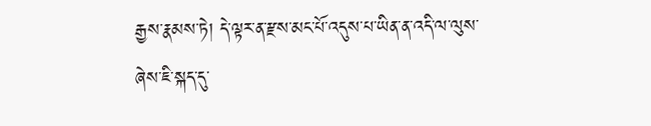རྒྱས་རྣམས་ཏེ། དེ་ལྟར་ན་རྫས་མང་པོ་འདུས་པ་ཡིན་ན་འདི་ལ་ལུས་ཞེས་ཇི་སྐད་དུ་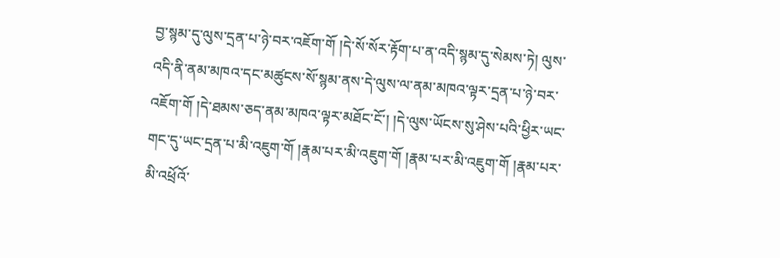བྱ་སྙམ་དུ་ལུས་དྲན་པ་ཉེ་བར་འཇོག་གོ །དེ་སོ་སོར་རྟོག་པ་ན་འདི་སྙམ་དུ་སེམས་ཏེ། ལུས་འདི་ནི་ནམ་མཁའ་དང་མཚུངས་སོ་སྙམ་ནས་དེ་ལུས་ལ་ནམ་མཁའ་ལྟར་དྲན་པ་ཉེ་བར་འཇོག་གོ །དེ་ཐམས་ཅད་ནམ་མཁའ་ལྟར་མཐོང་ངོ་། །དེ་ལུས་ཡོངས་སུ་ཤེས་པའི་ཕྱིར་ཡང་གང་དུ་ཡང་དྲན་པ་མི་འཇུག་གོ །རྣམ་པར་མི་འཇུག་གོ །རྣམ་པར་མི་འཇུག་གོ །རྣམ་པར་མི་འཕྲོའོ་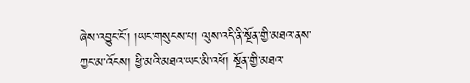ཞེས་འབྱུང་ངོ་། །ཡང་གསུངས་པ། ལུས་འདི་ནི་སྔོན་གྱི་མཐའ་ནས་ཀྱང་མ་འོངས། ཕྱི་མའི་མཐའ་ཡང་མི་འཕོ། སྔོན་གྱི་མཐའ་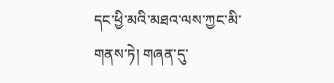དང་ཕྱི་མའི་མཐའ་ལས་ཀྱང་མི་གནས་ཏེ། གཞན་དུ་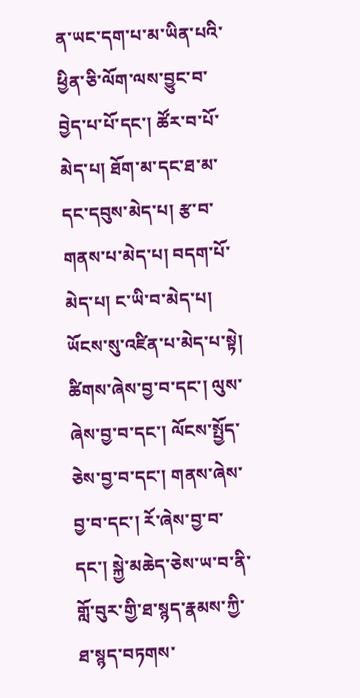ན་ཡང་དག་པ་མ་ཡིན་པའི་ཕྱིན་ཅི་ལོག་ལས་བྱུང་བ་བྱེད་པ་པོ་དང་། ཚོར་བ་པོ་མེད་པ། ཐོག་མ་དང་ཐ་མ་དང་དབུས་མེད་པ། རྩ་བ་གནས་པ་མེད་པ། བདག་པོ་མེད་པ། ང་ཡི་བ་མེད་པ། ཡོངས་སུ་འཛིན་པ་མེད་པ་སྟེ། ཚིགས་ཞེས་བྱ་བ་དང་། ལུས་ཞེས་བྱ་བ་དང་། ལོངས་སྤྱོད་ཅེས་བྱ་བ་དང་། གནས་ཞེས་བྱ་བ་དང་། རོ་ཞེས་བྱ་བ་དང་། སྐྱེ་མཆེད་ཅེས་ཡ་བ་ནི་གློ་བུར་གྱི་ཐ་སྙད་རྣམས་ཀྱི་ཐ་སྙད་བཏགས་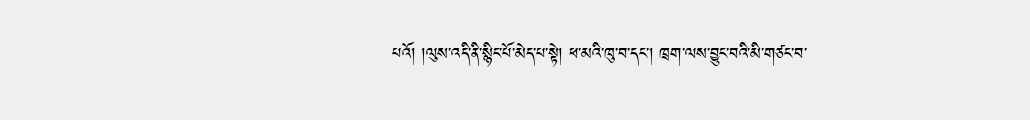པའོ། །ལུས་འདི་ནི་སྙིང་པོ་མེད་པ་སྟེ། ཕ་མའི་ཁུ་བ་དང་། ཁྲག་ལས་བྱུང་བའི་མི་གཙང་བ་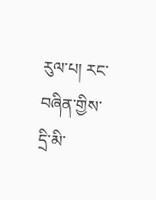རུལ་པ། རང་བཞིན་གྱིས་དྲི་མི་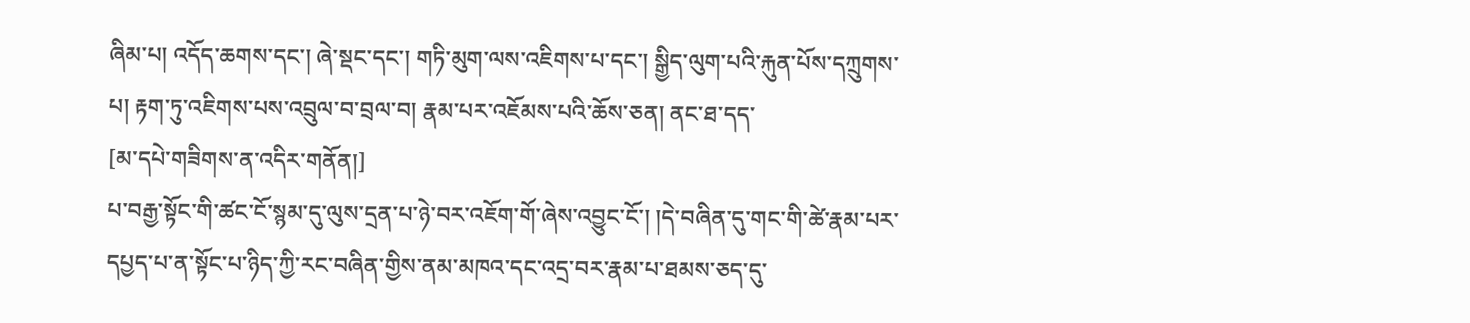ཞིམ་པ། འདོད་ཆགས་དང་། ཞེ་སྡང་དང་། གཏི་མུག་ལས་འཇིགས་པ་དང་། སྒྱིད་ལུག་པའི་རྐུན་པོས་དཀྲུགས་པ། རྟག་ཏུ་འཇིགས་པས་འབྲུལ་བ་བྲལ་བ། རྣམ་པར་འཇོམས་པའི་ཆོས་ཅན། ནང་ཐ་དད་
[མ་དཔེ་གཟིགས་ན་འདིར་གནོན།]
པ་བརྒྱ་སྟོང་གི་ཚང་ངོ་སྙམ་དུ་ལུས་དྲན་པ་ཉེ་བར་འཇོག་གོ་ཞེས་འབྱུང་ངོ་། །དེ་བཞིན་དུ་གང་གི་ཚེ་རྣམ་པར་དཔྱད་པ་ན་སྟོང་པ་ཉིད་ཀྱི་རང་བཞིན་གྱིས་ནམ་མཁའ་དང་འདྲ་བར་རྣམ་པ་ཐམས་ཅད་དུ་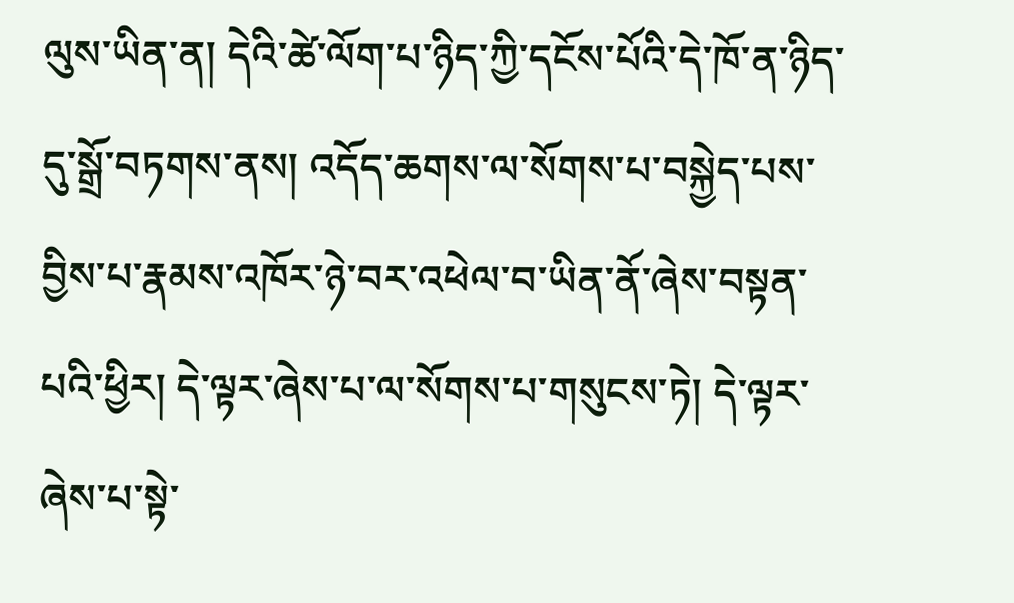ལུས་ཡིན་ན། དེའི་ཚེ་ལོག་པ་ཉིད་ཀྱི་དངོས་པོའི་དེ་ཁོ་ན་ཉིད་དུ་སྒྲོ་བཏགས་ནས། འདོད་ཆགས་ལ་སོགས་པ་བསྐྱེད་པས་བྱིས་པ་རྣམས་འཁོར་ཉེ་བར་འཕེལ་བ་ཡིན་ནོ་ཞེས་བསྟན་པའི་ཕྱིར། དེ་ལྟར་ཞེས་པ་ལ་སོགས་པ་གསུངས་ཏེ། དེ་ལྟར་ཞེས་པ་སྟེ་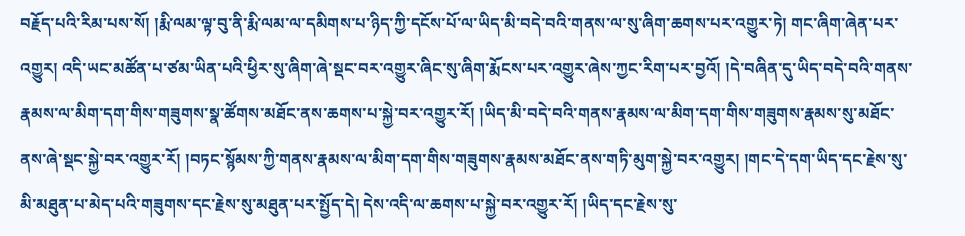བརྗོད་པའི་རིམ་པས་སོ། །རྨི་ལམ་ལྟ་བུ་ནི་རྨི་ལམ་ལ་དམིགས་པ་ཉིད་ཀྱི་དངོས་པོ་ལ་ཡིད་མི་བདེ་བའི་གནས་ལ་སུ་ཞིག་ཆགས་པར་འགྱུར་ཏེ། གང་ཞིག་ཞེན་པར་འགྱུར། འདི་ཡང་མཚོན་པ་ཙམ་ཡིན་པའི་ཕྱིར་སུ་ཞིག་ཞེ་སྡང་བར་འགྱུར་ཞིང་སུ་ཞིག་རྨོངས་པར་འགྱུར་ཞེས་ཀྱང་རིག་པར་བྱའོ། །དེ་བཞིན་དུ་ཡིད་བདེ་བའི་གནས་རྣམས་ལ་མིག་དག་གིས་གཟུགས་སྣ་ཚོགས་མཐོང་ནས་ཆགས་པ་སྐྱེ་བར་འགྱུར་རོ། །ཡིད་མི་བདེ་བའི་གནས་རྣམས་ལ་མིག་དག་གིས་གཟུགས་རྣམས་སུ་མཐོང་ནས་ཞེ་སྡང་སྐྱེ་བར་འགྱུར་རོ། །བཏང་སྙོམས་ཀྱི་གནས་རྣམས་ལ་མིག་དག་གིས་གཟུགས་རྣམས་མཐོང་ནས་གཏི་མུག་སྐྱེ་བར་འགྱུར། །གང་དེ་དག་ཡིད་དང་རྗེས་སུ་མི་མཐུན་པ་མེད་པའི་གཟུགས་དང་རྗེས་སུ་མཐུན་པར་སྤྱོད་དེ། དེས་འདི་ལ་ཆགས་པ་སྐྱེ་བར་འགྱུར་རོ། །ཡིད་དང་རྗེས་སུ་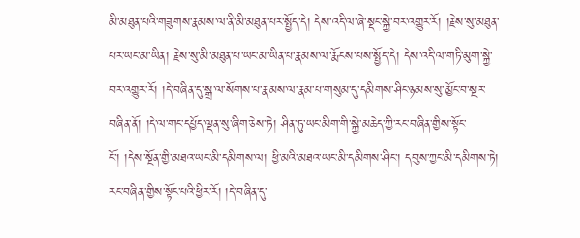མི་མཐུན་པའི་གཟུགས་རྣམས་ལ་ནི་མི་མཐུན་པར་སྤྱོད་དེ། དེས་འདི་ལ་ཞེ་སྡང་སྐྱེ་བར་འགྱུར་རོ། །རྗེས་སུ་མཐུན་པར་ཡང་མ་ཡིན། རྗེས་སུ་མི་མཐུན་པ་ཡང་མ་ཡིན་པ་རྣམས་ལ་རྨོངས་པས་སྤྱོད་དེ། དེས་འདི་ལ་གཏི་མུག་སྐྱེ་བར་འགྱུར་རོ། །དེ་བཞིན་དུ་སྒྲ་ལ་སོགས་པ་རྣམས་ལ་རྣམ་པ་གསུམ་དུ་དམིགས་ཤིང་ཉམས་སུ་མྱོང་བ་སྔར་བཞིན་ནོ། །དེ་ལ་གང་དཔྱོད་ལྡན་སུ་ཞིག་ཅེས་ཏེ། ཤིན་ཏུ་ཡང་མིག་གི་སྐྱེ་མཆེད་ཀྱི་རང་བཞིན་གྱིས་སྟོང་ངོ་། །དེས་སྔོན་གྱི་མཐའ་ཡང་མི་དམིགས་ལ། ཕྱི་མའི་མཐའ་ཡང་མི་དམིགས་ཤིང་། དབུས་ཀྱང་མི་དམིགས་ཏེ། རང་བཞིན་གྱིས་སྟོང་པའི་ཕྱིར་རོ། །དེ་བཞིན་དུ་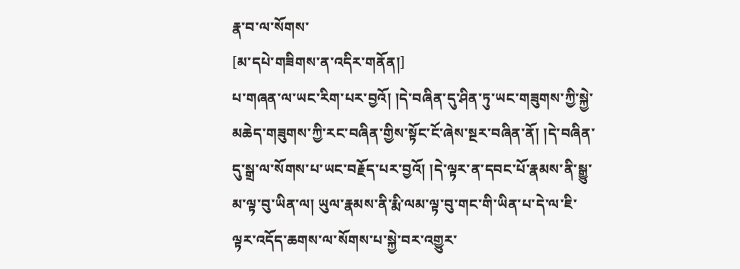རྣ་བ་ལ་སོགས་
[མ་དཔེ་གཟིགས་ན་འདིར་གནོན།]
པ་གཞན་ལ་ཡང་རིག་པར་བྱའོ། །དེ་བཞིན་དུ་ཤིན་ཏུ་ཡང་གཟུགས་ཀྱི་སྐྱེ་མཆེད་གཟུགས་ཀྱི་རང་བཞིན་གྱིས་སྟོང་ངོ་ཞེས་སྔར་བཞིན་ནོ། །དེ་བཞིན་དུ་སྒྲ་ལ་སོགས་པ་ཡང་བརྗོད་པར་བྱའོ། །དེ་ལྟར་ན་དབང་པོ་རྣམས་ནི་སྒྱུ་མ་ལྟ་བུ་ཡིན་ལ། ཡུལ་རྣམས་ནི་རྨི་ལམ་ལྟ་བུ་གང་གི་ཡིན་པ་དེ་ལ་ཇི་ལྟར་འདོད་ཆགས་ལ་སོགས་པ་སྐྱེ་བར་འགྱུར་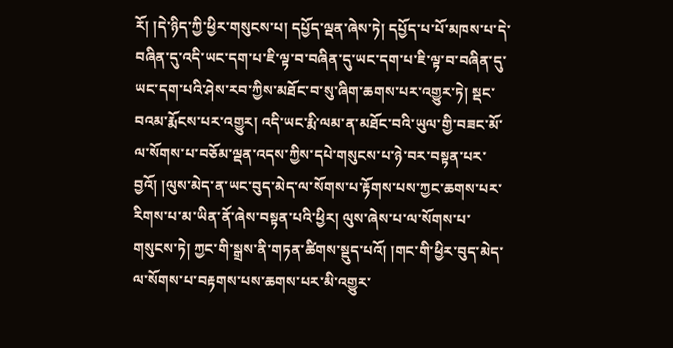རོ། །དེ་ཉིད་ཀྱི་ཕྱིར་གསུངས་པ། དཔྱོད་ལྡན་ཞེས་ཏེ། དཔྱོད་པ་པོ་མཁས་པ་དེ་བཞིན་དུ་འདི་ཡང་དག་པ་ཇི་ལྟ་བ་བཞིན་དུ་ཡང་དག་པ་ཇི་ལྟ་བ་བཞིན་དུ་ཡང་དག་པའི་ཤེས་རབ་ཀྱིས་མཐོང་བ་སུ་ཞིག་ཆགས་པར་འགྱུར་ཏེ། སྡང་བའམ་རྨོངས་པར་འགྱུར། འདི་ཡང་རྨི་ལམ་ན་མཐོང་བའི་ཡུལ་གྱི་བཟང་མོ་ལ་སོགས་པ་བཅོམ་ལྡན་འདས་ཀྱིས་དཔེ་གསུངས་པ་ཉེ་བར་བསྟན་པར་བྱའོ། །ལུས་མེད་ན་ཡང་བུད་མེད་ལ་སོགས་པ་རྟོགས་པས་ཀྱང་ཆགས་པར་རིགས་པ་མ་ཡིན་ནོ་ཞེས་བསྟན་པའི་ཕྱིར། ལུས་ཞེས་པ་ལ་སོགས་པ་གསུངས་ཏེ། ཀྱང་གི་སྒྲས་ནི་གཏན་ཚིགས་སྡུད་པའོ། །གང་གི་ཕྱིར་བུད་མེད་ལ་སོགས་པ་བརྟགས་པས་ཆགས་པར་མི་འགྱུར་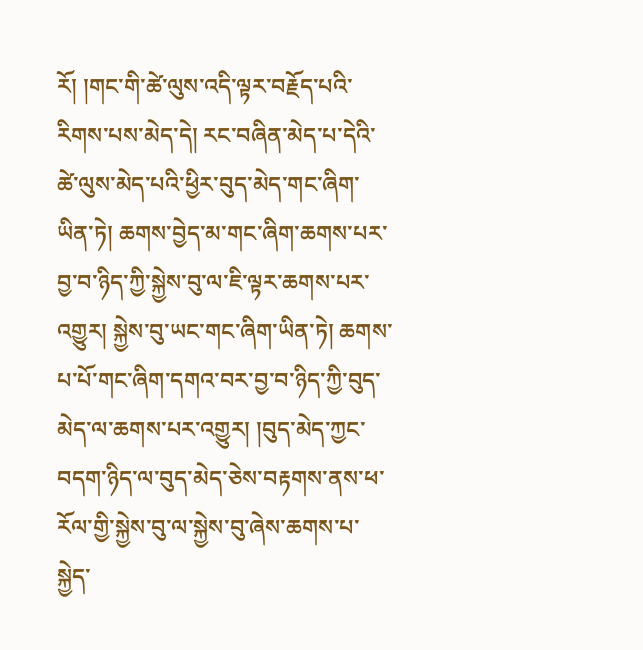རོ། །གང་གི་ཚེ་ལུས་འདི་ལྟར་བརྗོད་པའི་རིགས་པས་མེད་དེ། རང་བཞིན་མེད་པ་དེའི་ཚེ་ལུས་མེད་པའི་ཕྱིར་བུད་མེད་གང་ཞིག་ཡིན་ཏེ། ཆགས་བྱེད་མ་གང་ཞིག་ཆགས་པར་བྱ་བ་ཉིད་ཀྱི་སྐྱེས་བུ་ལ་ཇི་ལྟར་ཆགས་པར་འགྱུར། སྐྱེས་བུ་ཡང་གང་ཞིག་ཡིན་ཏེ། ཆགས་པ་པོ་གང་ཞིག་དགའ་བར་བྱ་བ་ཉིད་ཀྱི་བུད་མེད་ལ་ཆགས་པར་འགྱུར། །བུད་མེད་ཀྱང་བདག་ཉིད་ལ་བུད་མེད་ཅེས་བརྟགས་ནས་ཕ་རོལ་གྱི་སྐྱེས་བུ་ལ་སྐྱེས་བུ་ཞེས་ཆགས་པ་སྐྱེད་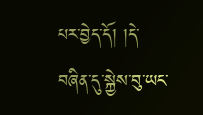པར་བྱེད་དོ། །དེ་བཞིན་དུ་སྐྱེས་བུ་ཡང་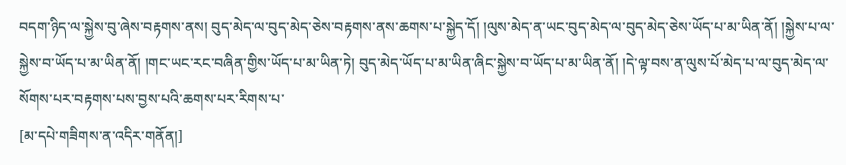བདག་ཉིད་ལ་སྐྱེས་བུ་ཞེས་བརྟགས་ནས། བུད་མེད་ལ་བུད་མེད་ཅེས་བརྟགས་ནས་ཆགས་པ་སྐྱེད་དོ། །ལུས་མེད་ན་ཡང་བུད་མེད་ལ་བུད་མེད་ཅེས་ཡོད་པ་མ་ཡིན་ནོ། །སྐྱེས་པ་ལ་སྐྱེས་བ་ཡོད་པ་མ་ཡིན་ནོ། །གང་ཡང་རང་བཞིན་གྱིས་ཡོད་པ་མ་ཡིན་ཏེ། བུད་མེད་ཡོད་པ་མ་ཡིན་ཞིང་སྐྱེས་བ་ཡོད་པ་མ་ཡིན་ནོ། །དེ་ལྟ་བས་ན་ལུས་པོ་མེད་པ་ལ་བུད་མེད་ལ་སོགས་པར་བརྟགས་པས་བྱས་པའི་ཆགས་པར་རིགས་པ་
[མ་དཔེ་གཟིགས་ན་འདིར་གནོན།]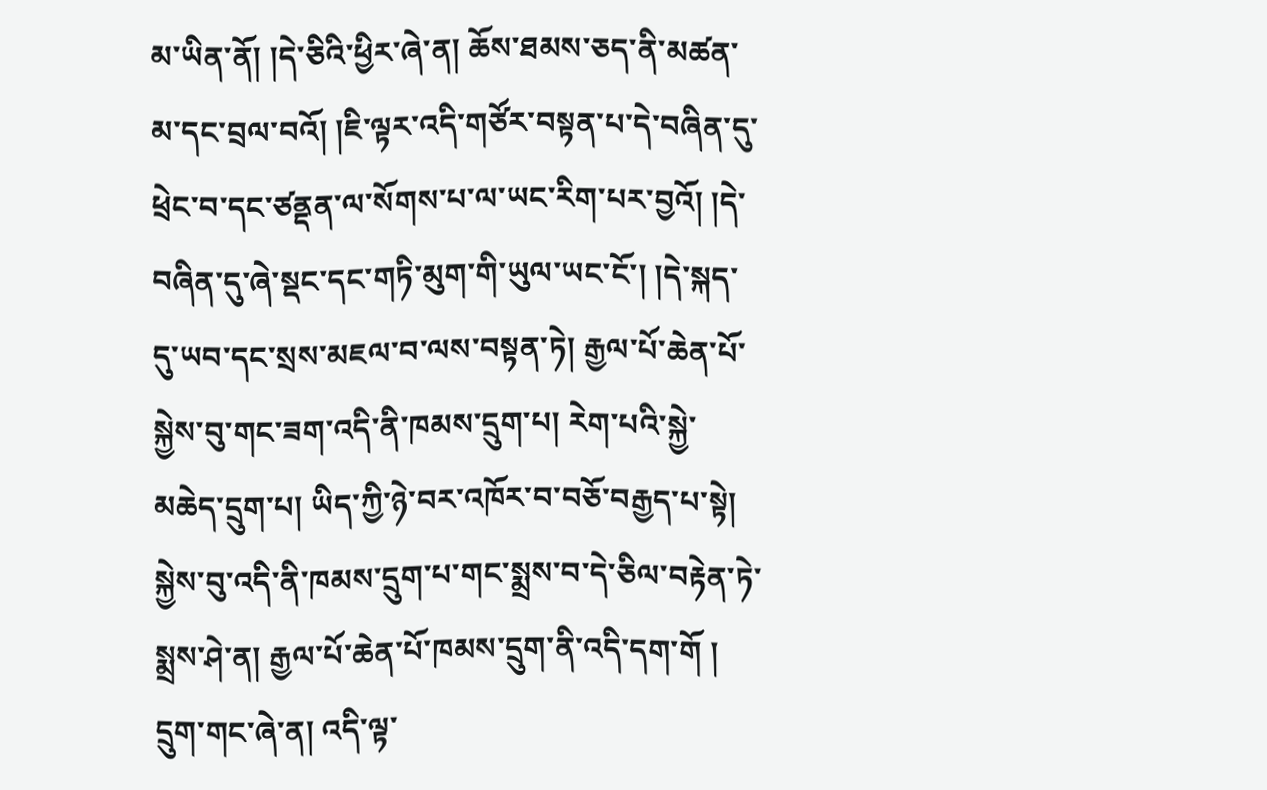མ་ཡིན་ནོ། །དེ་ཅིའི་ཕྱིར་ཞེ་ན། ཆོས་ཐམས་ཅད་ནི་མཚན་མ་དང་བྲལ་བའོ། །ཇི་ལྟར་འདི་གཙོར་བསྟན་པ་དེ་བཞིན་དུ་ཕྲེང་བ་དང་ཙནྡན་ལ་སོགས་པ་ལ་ཡང་རིག་པར་བྱའོ། །དེ་བཞིན་དུ་ཞེ་སྡང་དང་གཏི་མུག་གི་ཡུལ་ཡང་ངོ་། །དེ་སྐད་དུ་ཡབ་དང་སྲས་མཇལ་བ་ལས་བསྟན་ཏེ། རྒྱལ་པོ་ཆེན་པོ་སྐྱེས་བུ་གང་ཟག་འདི་ནི་ཁམས་དྲུག་པ། རེག་པའི་སྐྱེ་མཆེད་དྲུག་པ། ཡིད་ཀྱི་ཉེ་བར་འཁོར་བ་བཅོ་བརྒྱད་པ་སྟེ། སྐྱེས་བུ་འདི་ནི་ཁམས་དྲུག་པ་གང་སྨྲས་བ་དེ་ཅིལ་བརྟེན་ཏེ་སྨྲས་ཤེ་ན། རྒྱལ་པོ་ཆེན་པོ་ཁམས་དྲུག་ནི་འདི་དག་གོ ། དྲུག་གང་ཞེ་ན། འདི་ལྟ་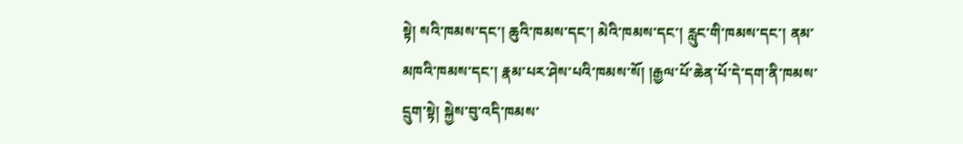སྟེ། སའི་ཁམས་དང་། ཆུའི་ཁམས་དང་། མེའི་ཁམས་དང་། རླུང་གི་ཁམས་དང་། ནམ་མཁའི་ཁམས་དང་། རྣམ་པར་ཤེས་པའི་ཁམས་སོ། །རྒྱལ་པོ་ཆེན་པོ་དེ་དག་ནི་ཁམས་དྲུག་སྟེ། སྐྱེས་བུ་འདི་ཁམས་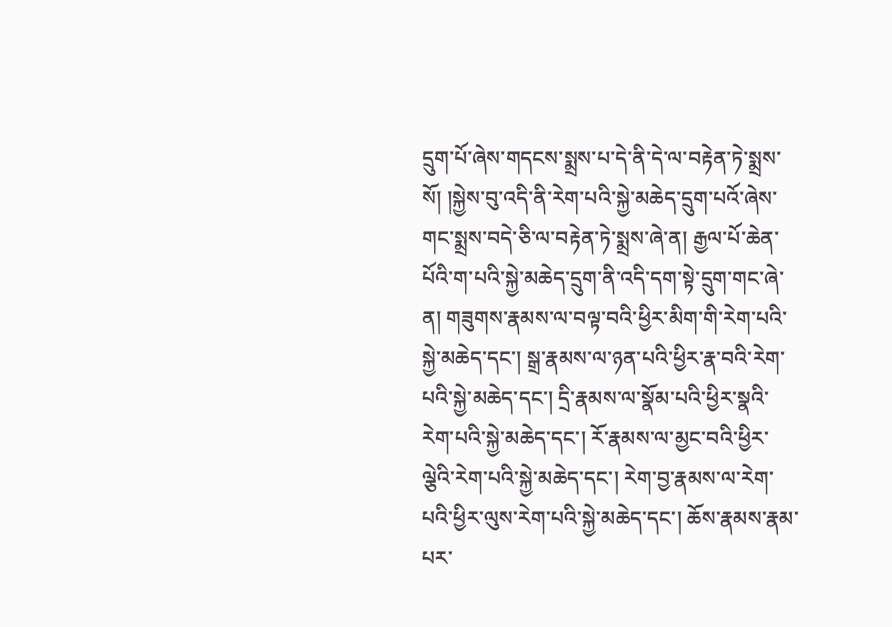དྲུག་པོ་ཞེས་གདངས་སྨྲས་པ་དེ་ནི་དེ་ལ་བརྟེན་ཏེ་སྨྲས་སོ། །སྐྱེས་བུ་འདི་ནི་རེག་པའི་སྐྱེ་མཆེད་དྲུག་པའོ་ཞེས་གང་སྨྲས་བདེ་ཅི་ལ་བརྟེན་ཏེ་སྨྲས་ཞེ་ན། རྒྱལ་པོ་ཆེན་པོའི་ག་པའི་སྐྱེ་མཆེད་དྲུག་ནི་འདི་དག་སྟེ་དྲུག་གང་ཞེ་ན། གཟུགས་རྣམས་ལ་བལྟ་བའི་ཕྱིར་མིག་གི་རེག་པའི་སྐྱེ་མཆེད་དང་། སྒྲ་རྣམས་ལ་ཉན་པའི་ཕྱིར་རྣ་བའི་རེག་པའི་སྐྱེ་མཆེད་དང་། དྲི་རྣམས་ལ་སྣོམ་པའི་ཕྱིར་སྣའི་རེག་པའི་སྐྱེ་མཆེད་དང་། རོ་རྣམས་ལ་མྱང་བའི་ཕྱིར་ལྕེའི་རེག་པའི་སྐྱེ་མཆེད་དང་། རེག་བྱ་རྣམས་ལ་རེག་པའི་ཕྱིར་ལུས་རེག་པའི་སྐྱེ་མཆེད་དང་། ཆོས་རྣམས་རྣམ་པར་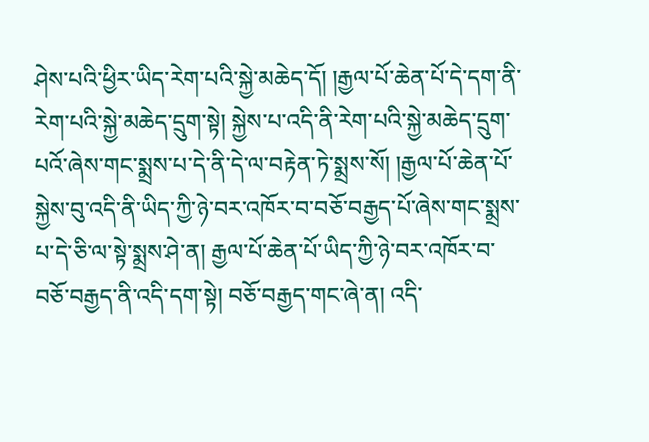ཤེས་པའི་ཕྱིར་ཡིད་རེག་པའི་སྐྱེ་མཆེད་དོ། །རྒྱལ་པོ་ཆེན་པོ་དེ་དག་ནི་རེག་པའི་སྐྱེ་མཆེད་དྲུག་སྟེ། སྐྱེས་པ་འདི་ནི་རེག་པའི་སྐྱེ་མཆེད་དྲུག་པའོ་ཞེས་གང་སྨྲས་པ་དེ་ནི་དེ་ལ་བརྟེན་ཏེ་སྨྲས་སོ། །རྒྱལ་པོ་ཆེན་པོ་སྐྱེས་བུ་འདི་ནི་ཡིད་ཀྱི་ཉེ་བར་འཁོར་བ་བཅོ་བརྒྱད་པོ་ཞེས་གང་སྨྲས་པ་དེ་ཅི་ལ་སྟེ་སྨྲས་ཤེ་ན། རྒྱལ་པོ་ཆེན་པོ་ཡིད་ཀྱི་ཉེ་བར་འཁོར་བ་བཅོ་བརྒྱད་ནི་འདི་དག་སྟེ། བཅོ་བརྒྱད་གང་ཞེ་ན། འདི་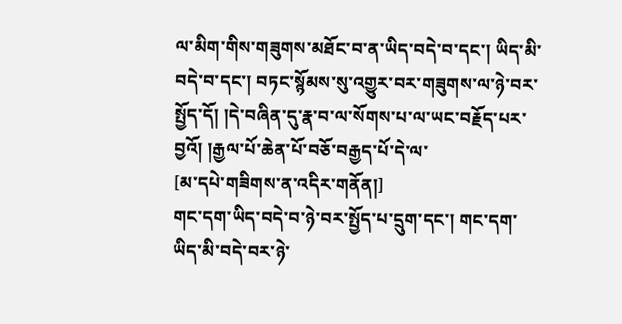ལ་མིག་གིས་གཟུགས་མཐོང་བ་ན་ཡིད་བདེ་བ་དང་། ཡིད་མི་བདེ་བ་དང་། བཏང་སྙོམས་སུ་འགྱུར་བར་གཟུགས་ལ་ཉེ་བར་སྤྱོད་དོ། །དེ་བཞིན་དུ་རྣ་བ་ལ་སོགས་པ་ལ་ཡང་བརྗོད་པར་བྱའོ། །རྒྱལ་པོ་ཆེན་པོ་བཅོ་བརྒྱད་པོ་དེ་ལ་
[མ་དཔེ་གཟིགས་ན་འདིར་གནོན།]
གང་དག་ཡིད་བདེ་བ་ཉེ་བར་སྤྱོད་པ་དྲུག་དང་། གང་དག་ཡིད་མི་བདེ་བར་ཉེ་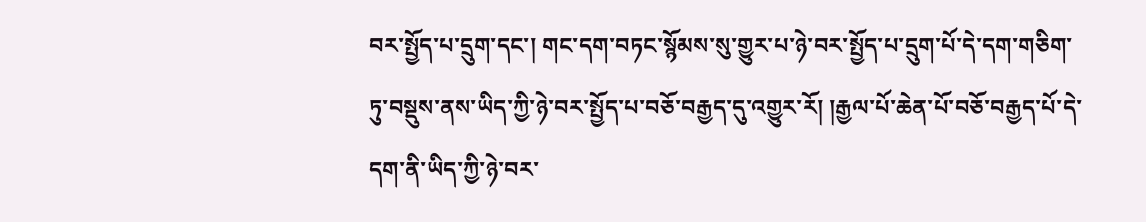བར་སྤྱོད་པ་དྲུག་དང་། གང་དག་བཏང་སྙོམས་སུ་གྱུར་པ་ཉེ་བར་སྤྱོད་པ་དྲུག་པོ་དེ་དག་གཅིག་ཏུ་བསྡུས་ནས་ཡིད་ཀྱི་ཉེ་བར་སྤྱོད་པ་བཅོ་བརྒྱད་དུ་འགྱུར་རོ། །རྒྱལ་པོ་ཆེན་པོ་བཅོ་བརྒྱད་པོ་དེ་དག་ནི་ཡིད་ཀྱི་ཉེ་བར་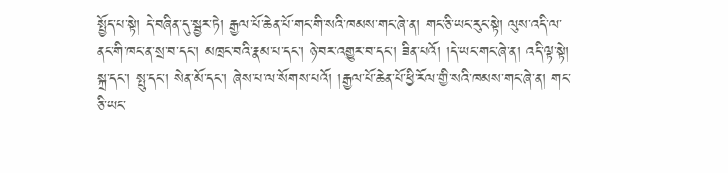སྤྱོད་པ་སྟེ། དེ་བཞིན་དུ་སྦྱར་ཏེ། རྒྱལ་པོ་ཆེན་པོ་གང་གི་སའི་ཁམས་གང་ཞེ་ན། གང་ཅི་ཡང་རུང་སྟེ། ལུས་འདི་ལ་ནང་གི་ཁང་ན་སྲ་བ་དང་། མཁྲང་བའི་རྣམ་པ་དང་། ཉེ་བར་འགྱུར་བ་དང་། ཟིན་པའོ། །དེ་ཡང་གང་ཞེ་ན། འདི་ལྟ་སྟེ། སྐྲ་དང་། སྤུ་དང་། སེན་མོ་དང་། ཞེས་པ་ལ་སོགས་པའོ། །རྒྱལ་པོ་ཆེན་པོ་ཕྱི་རོལ་གྱི་སའི་ཁམས་གང་ཞེ་ན། གང་ཅི་ཡང་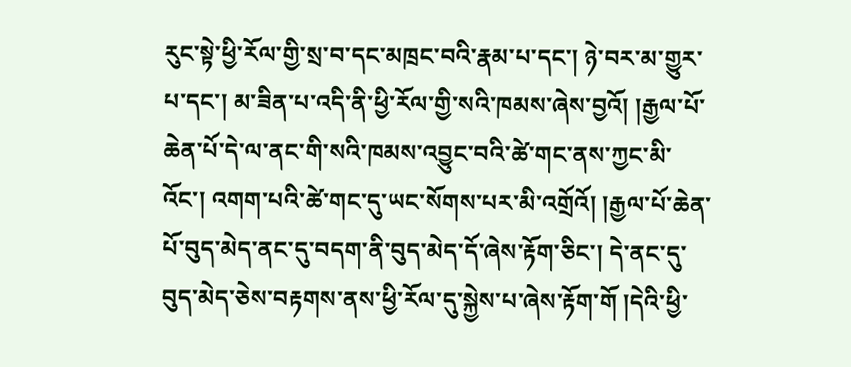རུང་སྟེ་ཕྱི་རོལ་གྱི་སྲ་བ་དང་མཁྲང་བའི་རྣམ་པ་དང་། ཉེ་བར་མ་གྱུར་པ་དང་། མ་ཟིན་པ་འདི་ནི་ཕྱི་རོལ་གྱི་སའི་ཁམས་ཞེས་བྱའོ། །རྒྱལ་པོ་ཆེན་པོ་དེ་ལ་ནང་གི་སའི་ཁམས་འབྱུང་བའི་ཚེ་གང་ནས་ཀྱང་མི་འོང་། འགག་པའི་ཚེ་གང་དུ་ཡང་སོགས་པར་མི་འགྲོའོ། །རྒྱལ་པོ་ཆེན་པོ་བུད་མེད་ནང་དུ་བདག་ནི་བུད་མེད་དོ་ཞེས་རྟོག་ཅིང་། དེ་ནང་དུ་བུད་མེད་ཅེས་བརྟགས་ནས་ཕྱི་རོལ་དུ་སྐྱེས་པ་ཞེས་རྟོག་གོ །དེའི་ཕྱི་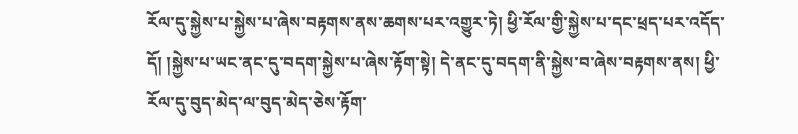རོལ་དུ་སྐྱེས་པ་སྐྱེས་པ་ཞེས་བརྟགས་ནས་ཆགས་པར་འགྱུར་ཏེ། ཕྱི་རོལ་གྱི་སྐྱེས་པ་དང་ཕྲད་པར་འདོད་དོ། །སྐྱེས་པ་ཡང་ནང་དུ་བདག་སྐྱེས་པ་ཞེས་རྟོག་སྟེ། དེ་ནང་དུ་བདག་ནི་སྐྱེས་བ་ཞེས་བརྟགས་ནས། ཕྱི་རོལ་དུ་བུད་མེད་ལ་བུད་མེད་ཅེས་རྟོག་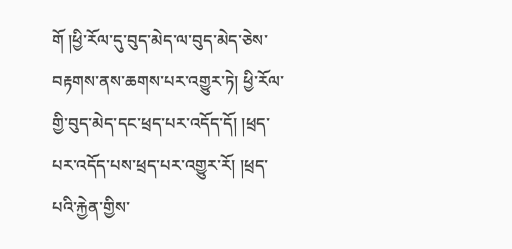གོ །ཕྱི་རོལ་དུ་བུད་མེད་ལ་བུད་མེད་ཅེས་བརྟགས་ནས་ཆགས་པར་འགྱུར་ཏེ། ཕྱི་རོལ་གྱི་བུད་མེད་དང་ཕྲད་པར་འདོད་དོ། །ཕྲད་པར་འདོད་པས་ཕྲད་པར་འགྱུར་རོ། །ཕྲད་པའི་རྐྱེན་གྱིས་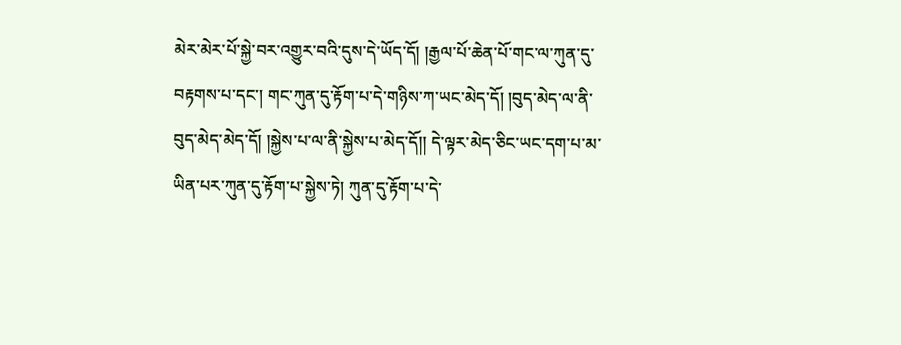མེར་མེར་པོ་སྐྱེ་བར་འགྱུར་བའི་དུས་དེ་ཡོད་དོ། །རྒྱལ་པོ་ཆེན་པོ་གང་ལ་ཀུན་དུ་བརྟགས་པ་དང་། གང་ཀུན་དུ་རྟོག་པ་དེ་གཉིས་ཀ་ཡང་མེད་དོ། །བུད་མེད་ལ་ནི་བུད་མེད་མེད་དོ། །སྐྱེས་པ་ལ་ནི་སྐྱེས་པ་མེད་དོ།། དེ་ལྟར་མེད་ཅིང་ཡང་དག་པ་མ་ཡིན་པར་ཀུན་དུ་རྟོག་པ་སྐྱེས་ཏེ། ཀུན་དུ་རྟོག་པ་དེ་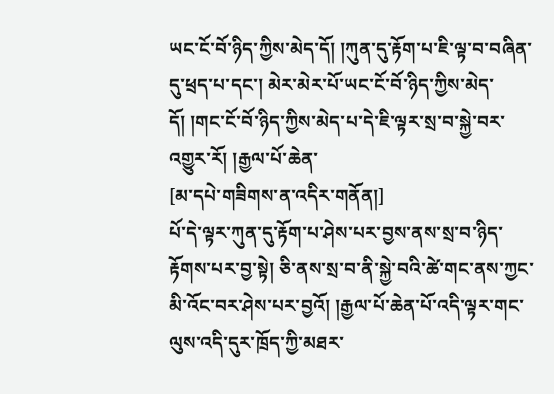ཡང་ངོ་བོ་ཉིད་ཀྱིས་མེད་དོ། །ཀུན་དུ་རྟོག་པ་ཇི་ལྟ་བ་བཞིན་དུ་ཕྲད་པ་དང་། མེར་མེར་པོ་ཡང་ངོ་བོ་ཉིད་ཀྱིས་མེད་དོ། །གང་ངོ་བོ་ཉིད་ཀྱིས་མེད་པ་དེ་ཇི་ལྟར་སྲ་བ་སྐྱེ་བར་འགྱུར་རོ། །རྒྱལ་པོ་ཆེན་
[མ་དཔེ་གཟིགས་ན་འདིར་གནོན།]
པོ་དེ་ལྟར་ཀུན་དུ་རྟོག་པ་ཤེས་པར་བྱས་ནས་སྲ་བ་ཉིད་རྟོགས་པར་བྱ་སྟེ། ཅི་ནས་སྲ་བ་ནི་སྐྱེ་བའི་ཚེ་གང་ནས་ཀྱང་མི་འོང་བར་ཤེས་པར་བྱའོ། །རྒྱལ་པོ་ཆེན་པོ་འདི་ལྟར་གང་ལུས་འདི་དུར་ཁྲོད་ཀྱི་མཐར་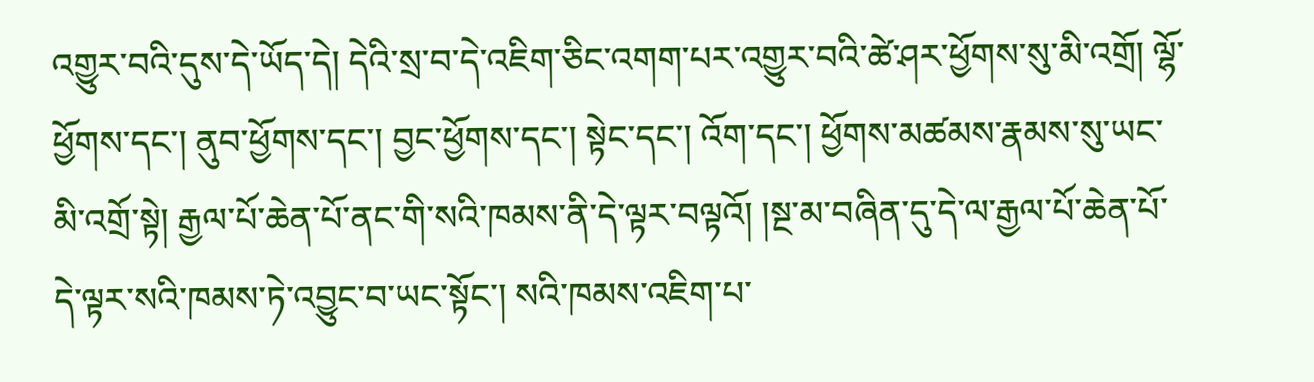འགྱུར་བའི་དུས་དེ་ཡོད་དེ། དེའི་སྲ་བ་དེ་འཇིག་ཅིང་འགག་པར་འགྱུར་བའི་ཚེ་ཤར་ཕྱོགས་སུ་མི་འགྲོ། ལྷོ་ཕྱོགས་དང་། ནུབ་ཕྱོགས་དང་། བྱང་ཕྱོགས་དང་། སྟེང་དང་། འོག་དང་། ཕྱོགས་མཚམས་རྣམས་སུ་ཡང་མི་འགྲོ་སྟེ། རྒྱལ་པོ་ཆེན་པོ་ནང་གི་སའི་ཁམས་ནི་དེ་ལྟར་བལྟའོ། །སྔ་མ་བཞིན་དུ་དེ་ལ་རྒྱལ་པོ་ཆེན་པོ་དེ་ལྟར་སའི་ཁམས་ཏེ་འབྱུང་བ་ཡང་སྟོང་། སའི་ཁམས་འཇིག་པ་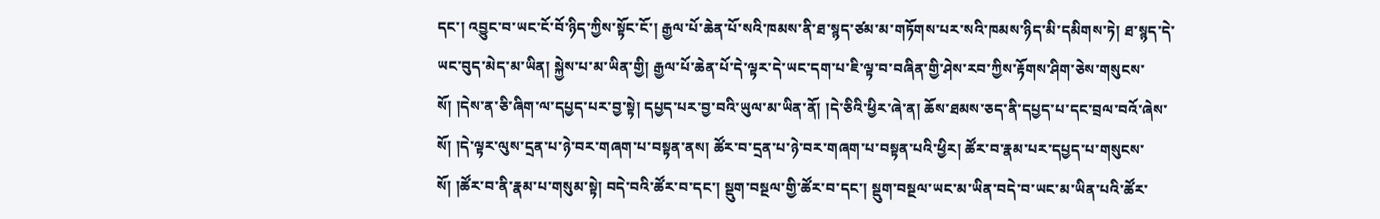དང་། འབྱུང་བ་ཡང་ངོ་བོ་ཉིད་ཀྱིས་སྟོང་ངོ་། རྒྱལ་པོ་ཆེན་པོ་སའི་ཁམས་ནི་ཐ་སྙད་ཙམ་མ་གཏོགས་པར་སའི་ཁམས་ཉིད་མི་དམིགས་ཏེ། ཐ་སྙད་དེ་ཡང་བུད་མེད་མ་ཡིན། སྐྱེས་པ་མ་ཡིན་གྱི། རྒྱལ་པོ་ཆེན་པོ་དེ་ལྟར་དེ་ཡང་དག་པ་ཇི་ལྟ་བ་བཞིན་གྱི་ཤེས་རབ་ཀྱིས་རྟོགས་ཤིག་ཅེས་གསུངས་སོ། །དེས་ན་ཅི་ཞིག་ལ་དཔྱད་པར་བྱ་སྟེ། དཔྱད་པར་བྱ་བའི་ཡུལ་མ་ཡིན་ནོ། །དེ་ཅིའི་ཕྱིར་ཞེ་ན། ཆོས་ཐམས་ཅད་ནི་དཔྱད་པ་དང་བྲལ་བའོ་ཞེས་སོ། །དེ་ལྟར་ལུས་དྲན་པ་ཉེ་བར་གཞག་པ་བསྟན་ནས། ཚོར་བ་དྲན་པ་ཉེ་བར་གཞག་པ་བསྟན་པའི་ཕྱིར། ཚོར་བ་རྣམ་པར་དཔྱད་པ་གསུངས་སོ། །ཚོར་བ་ནི་རྣམ་པ་གསུམ་སྟེ། བདེ་བའི་ཚོར་བ་དང་། སྡུག་བསྔལ་གྱི་ཚོར་བ་དང་། སྡུག་བསྔལ་ཡང་མ་ཡིན་བདེ་བ་ཡང་མ་ཡིན་པའི་ཚོར་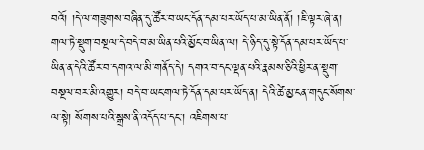བའོ། །དེ་ལ་གཟུགས་བཞིན་དུ་ཚོར་བ་ཡང་དོན་དམ་པར་ཡོད་པ་མ་ཡིན་ནོ། །ཇི་ལྟར་ཞེ་ན། གལ་ཏེ་སྡུག་བསྔལ་དེ་བདེ་བ་མ་ཡིན་པའི་མྱོང་བ་ཡིན་ལ། དེ་ཉིད་དུ་སྟེ་དོན་དམ་པར་ཡོད་པ་ཡིན་ན་དེའི་ཚོར་བ་དགའ་ལ་མི་གནོད་དེ། དགའ་བ་དང་ལྡན་པའི་རྣམས་ཅིའི་ཕྱིར་ན་སྡུག་བསྔལ་བར་མི་འགྱུར། བདེ་བ་ཡང་གལ་ཏེ་དོན་དམ་པར་ཡོད་ན། དེའི་ཚེ་མྱ་ངན་གདུང་སོགས་ལ་སྟེ། སོགས་པའི་སྒྲས་ནི་འདོད་པ་དང་། འཇིགས་པ་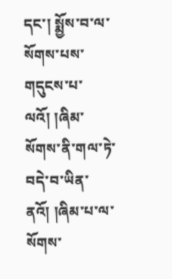དང་། སྨྱོས་བ་ལ་སོགས་པས་གདུངས་པ་ལའོ། །ཞིམ་སོགས་ནི་གལ་ཏེ་བདེ་བ་ཡིན་ནའོ། །ཞིམ་པ་ལ་སོགས་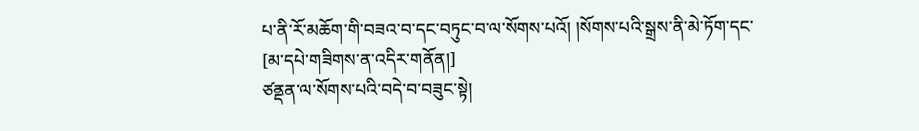པ་ནི་རོ་མཆོག་གི་བཟའ་བ་དང་བཏུང་བ་ལ་སོགས་པའོ། །སོགས་པའི་སྒྲས་ནི་མེ་ཏོག་དང་
[མ་དཔེ་གཟིགས་ན་འདིར་གནོན།]
ཙནྡན་ལ་སོགས་པའི་བདེ་བ་བཟུང་སྟེ།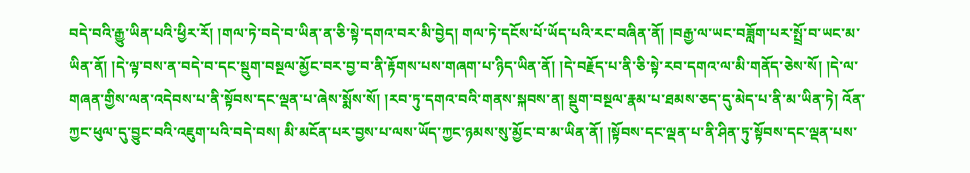བདེ་བའི་རྒྱུ་ཡིན་པའི་ཕྱིར་རོ། །གལ་ཏེ་བདེ་བ་ཡིན་ན་ཅི་སྟེ་དགའ་བར་མི་བྱེད། གལ་ཏེ་དངོས་པོ་ཡོད་པའི་རང་བཞིན་ནོ། །བརྒྱ་ལ་ཡང་བཟློག་པར་སྤྲོ་བ་ཡང་མ་ཡིན་ནོ། །དེ་ལྟ་བས་ན་བདེ་བ་དང་སྡུག་བསྔལ་མྱོང་བར་བྱ་བ་ནི་རྟོགས་པས་གཞག་པ་ཉིད་ཡིན་ནོ། །དེ་བརྗོད་པ་ནི་ཅི་སྟེ་རབ་དགའ་ལ་མི་གནོད་ཅེས་སོ། །དེ་ལ་གཞན་གྱིས་ལན་འདེབས་པ་ནི་སྟོབས་དང་ལྡན་པ་ཞེས་སྨོས་སོ། །རབ་ཏུ་དགའ་བའི་གནས་སྐབས་ན། སྡུག་བསྔལ་རྣམ་པ་ཐམས་ཅད་དུ་མེད་པ་ནི་མ་ཡིན་ཏེ། འོན་ཀྱང་ཕུལ་དུ་བྱུང་བའི་འཇུག་པའི་བདེ་བས། མི་མངོན་པར་བྱས་པ་ལས་ཡོད་ཀྱང་ཉམས་སུ་མྱོང་བ་མ་ཡིན་ནོ། །སྟོབས་དང་ལྡན་པ་ནི་ཤིན་ཏུ་སྟོབས་དང་ལྡན་པས་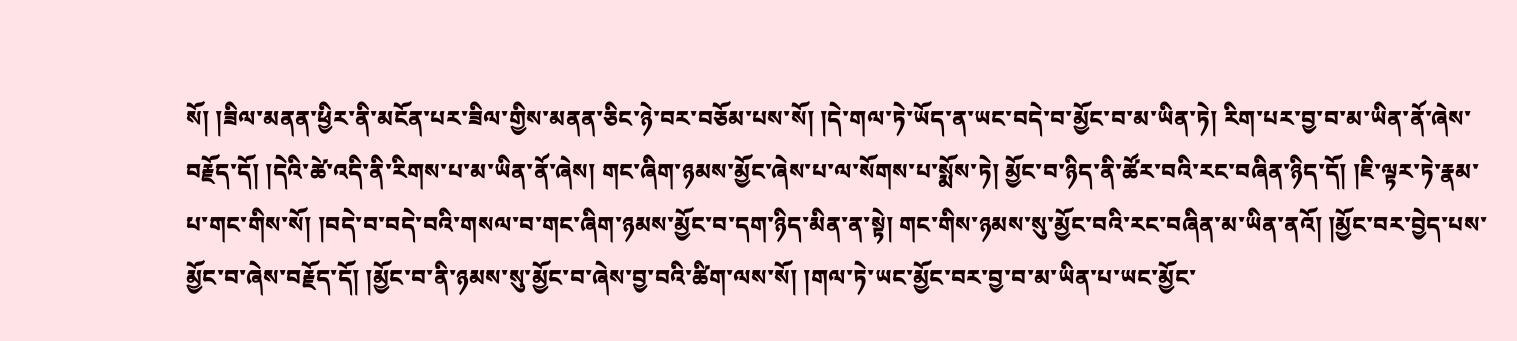སོ། །ཟིལ་མནན་ཕྱིར་ནི་མངོན་པར་ཟིལ་གྱིས་མནན་ཅིང་ཉེ་བར་བཅོམ་པས་སོ། །དེ་གལ་ཏེ་ཡོད་ན་ཡང་བདེ་བ་མྱོང་བ་མ་ཡིན་ཏེ། རིག་པར་བྱ་བ་མ་ཡིན་ནོ་ཞེས་བརྗོད་དོ། །དེའི་ཚེ་འདི་ནི་རིགས་པ་མ་ཡིན་ནོ་ཞེས། གང་ཞིག་ཉམས་མྱོང་ཞེས་པ་ལ་སོགས་པ་སྨོས་ཏེ། མྱོང་བ་ཉིད་ནི་ཚོར་བའི་རང་བཞིན་ཉིད་དོ། །ཇི་ལྟར་ཏེ་རྣམ་པ་གང་གིས་སོ། །བདེ་བ་བདེ་བའི་གསལ་བ་གང་ཞིག་ཉམས་མྱོང་བ་དག་ཉིད་མིན་ན་སྟེ། གང་གིས་ཉམས་སུ་མྱོང་བའི་རང་བཞིན་མ་ཡིན་ནའོ། །མྱོང་བར་བྱེད་པས་མྱོང་བ་ཞེས་བརྗོད་དོ། །མྱོང་བ་ནི་ཉམས་སུ་མྱོང་བ་ཞེས་བྱ་བའི་ཚིག་ལས་སོ། །གལ་ཏེ་ཡང་མྱོང་བར་བྱ་བ་མ་ཡིན་པ་ཡང་མྱོང་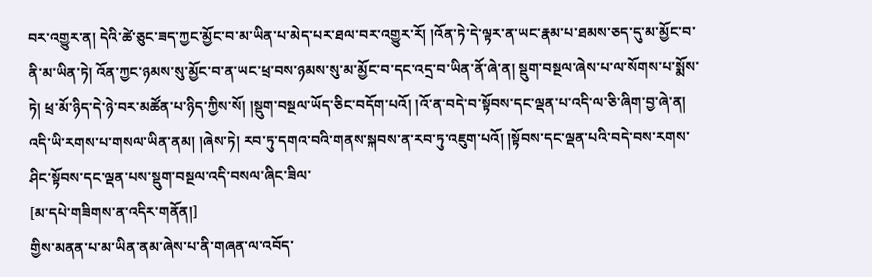བར་འགྱུར་ན། དེའི་ཚེ་ཅུང་ཟད་ཀྱང་མྱོང་བ་མ་ཡིན་པ་མེད་པར་ཐལ་བར་འགྱུར་རོ། །འོན་ཏེ་དེ་ལྟར་ན་ཡང་རྣམ་པ་ཐམས་ཅད་དུ་མ་མྱོང་བ་ནི་མ་ཡིན་ཏེ། འོན་ཀྱང་ཉམས་སུ་མྱོང་བ་ན་ཡང་ཕྲ་བས་ཉམས་སུ་མ་མྱོང་བ་དང་འདྲ་བ་ཡིན་ནོ་ཞེ་ན། སྡུག་བསྔལ་ཞེས་པ་ལ་སོགས་པ་སྨོས་ཏེ། ཕྲ་མོ་ཉིད་དེ་ཉེ་བར་མཚོན་པ་ཉིད་ཀྱིས་སོ། །སྡུག་བསྔལ་ཡོད་ཅིང་བདོག་པའོ། །འོ་ན་བདེ་བ་སྟོབས་དང་ལྡན་པ་འདི་ལ་ཅི་ཞིག་བྱ་ཞེ་ན། འདི་ཡི་རགས་པ་གསལ་ཡིན་ནམ། །ཞེས་ཏེ། རབ་ཏུ་དགའ་བའི་གནས་སྐབས་ན་རབ་ཏུ་འཇུག་པའོ། །སྟོབས་དང་ལྡན་པའི་བདེ་བས་རགས་ཤིང་སྟོབས་དང་ལྡན་པས་སྡུག་བསྔལ་འདི་བསལ་ཞིང་ཟིལ་
[མ་དཔེ་གཟིགས་ན་འདིར་གནོན།]
གྱིས་མནན་པ་མ་ཡིན་ནམ་ཞེས་པ་ནི་གཞན་ལ་འབོད་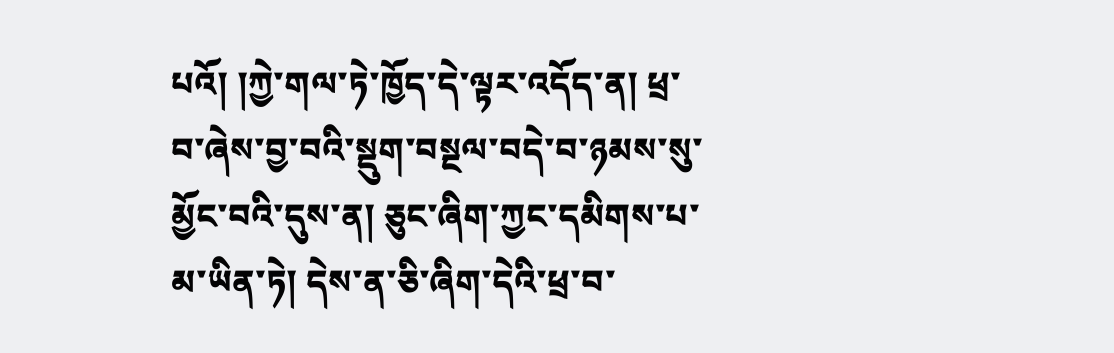པའོ། །ཀྱེ་གལ་ཏེ་ཁྱོད་དེ་ལྟར་འདོད་ན། ཕྲ་བ་ཞེས་བྱ་བའི་སྡུག་བསྔལ་བདེ་བ་ཉམས་སུ་མྱོང་བའི་དུས་ན། ཅུང་ཞིག་ཀྱང་དམིགས་པ་མ་ཡིན་ཏེ། དེས་ན་ཅི་ཞིག་དེའི་ཕྲ་བ་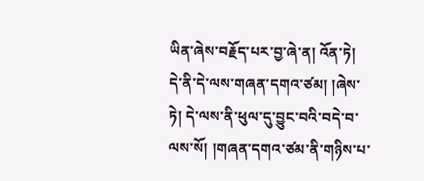ཡིན་ཞེས་བརྗོད་པར་བྱ་ཞེ་ན། འོན་ཏེ། དེ་ནི་དེ་ལས་གཞན་དགའ་ཙམ། །ཞེས་ཏེ། དེ་ལས་ནི་ཕུལ་དུ་བྱུང་བའི་བདེ་བ་ལས་སོ། །གཞན་དགའ་ཙམ་ནི་གཉིས་པ་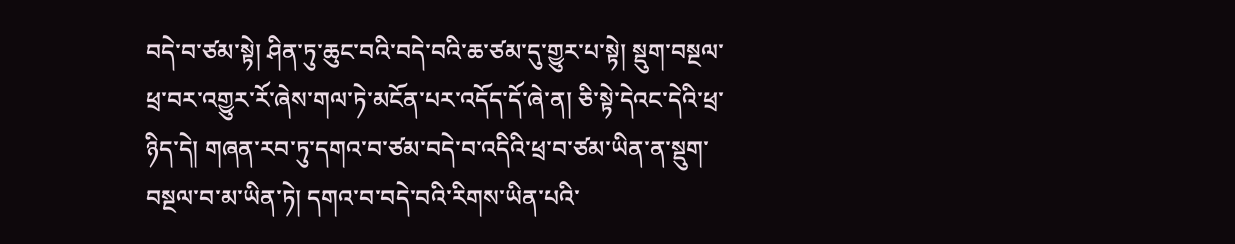བདེ་བ་ཙམ་སྟེ། ཤིན་ཏུ་ཆུང་བའི་བདེ་བའི་ཆ་ཙམ་དུ་གྱུར་པ་སྟེ། སྡུག་བསྔལ་ཕྲ་བར་འགྱུར་རོ་ཞེས་གལ་ཏེ་མངོན་པར་འདོད་དོ་ཞེ་ན། ཅི་སྟེ་དེའང་དེའི་ཕྲ་ཉིད་དེ། གཞན་རབ་ཏུ་དགའ་བ་ཙམ་བདེ་བ་འདིའི་ཕྲ་བ་ཙམ་ཡིན་ན་སྡུག་བསྔལ་བ་མ་ཡིན་ཏེ། དགའ་བ་བདེ་བའི་རིགས་ཡིན་པའི་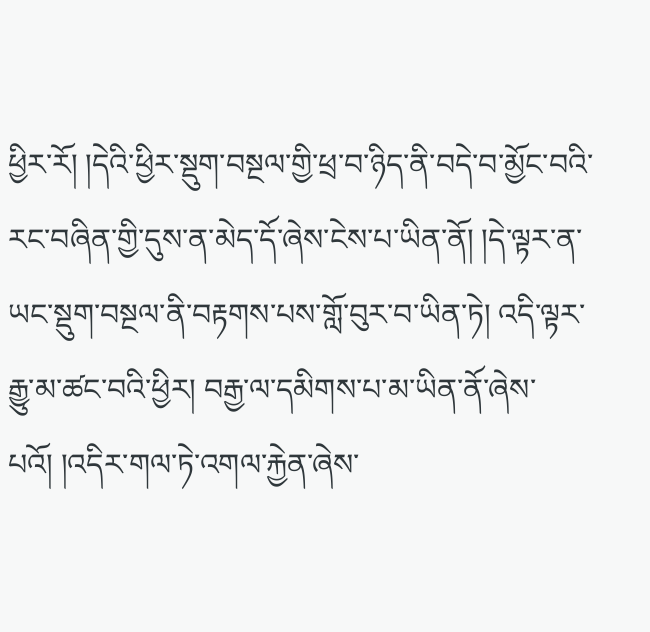ཕྱིར་རོ། །དེའི་ཕྱིར་སྡུག་བསྔལ་གྱི་ཕྲ་བ་ཉིད་ནི་བདེ་བ་མྱོང་བའི་རང་བཞིན་གྱི་དུས་ན་མེད་དོ་ཞེས་ངེས་པ་ཡིན་ནོ། །དེ་ལྟར་ན་ཡང་སྡུག་བསྔལ་ནི་བརྟགས་པས་གློ་བུར་བ་ཡིན་ཏེ། འདི་ལྟར་རྒྱུ་མ་ཚང་བའི་ཕྱིར། བརྒྱ་ལ་དམིགས་པ་མ་ཡིན་ནོ་ཞེས་པའོ། །འདིར་གལ་ཏེ་འགལ་རྐྱེན་ཞེས་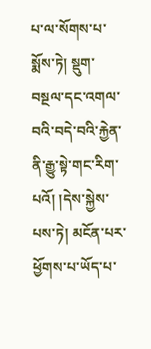པ་ལ་སོགས་པ་སྨོས་ཏེ། སྡུག་བསྔལ་དང་འགལ་བའི་བདེ་བའི་རྐྱེན་ནི་རྒྱུ་སྟེ་གང་རིག་པའོ། །དེས་སྐྱེས་པས་ཏེ། མངོན་པར་ཕྱོགས་པ་ཡོད་པ་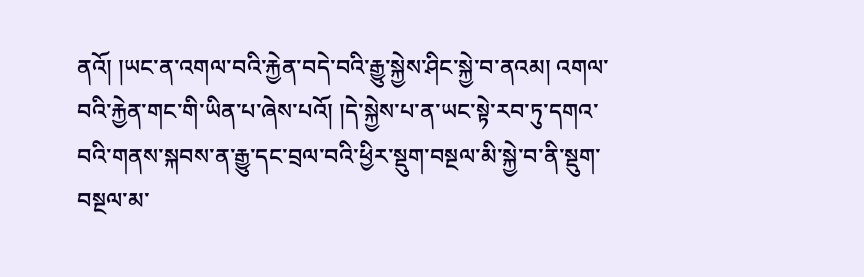ནའོ། །ཡང་ན་འགལ་བའི་རྐྱེན་བདེ་བའི་རྒྱུ་སྐྱེས་ཤིང་སྐྱེ་བ་ནའམ། འགལ་བའི་རྐྱེན་གང་གི་ཡིན་པ་ཞེས་པའོ། །དེ་སྐྱེས་པ་ན་ཡང་སྟེ་རབ་ཏུ་དགའ་བའི་གནས་སྐབས་ན་རྒྱུ་དང་བྲལ་བའི་ཕྱིར་སྡུག་བསྔལ་མི་སྐྱེ་བ་ནི་སྡུག་བསྔལ་མ་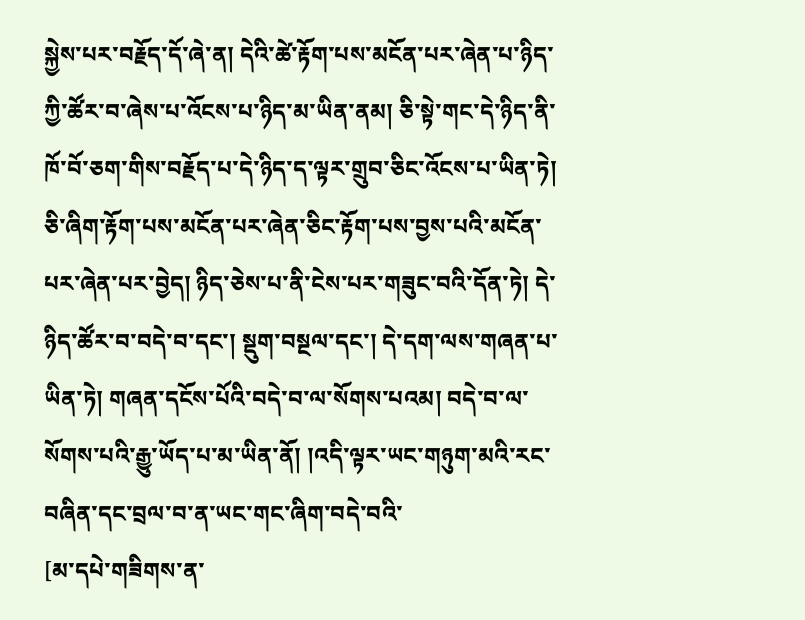སྐྱེས་པར་བརྗོད་དོ་ཞེ་ན། དེའི་ཚེ་རྟོག་པས་མངོན་པར་ཞེན་པ་ཉིད་ཀྱི་ཚོར་བ་ཞེས་པ་འོངས་པ་ཉིད་མ་ཡིན་ནམ། ཅི་སྟེ་གང་དེ་ཉིད་ནི་ཁོ་བོ་ཅག་གིས་བརྗོད་པ་དེ་ཉིད་ད་ལྟར་གྲུབ་ཅིང་འོངས་པ་ཡིན་ཏེ། ཅི་ཞིག་རྟོག་པས་མངོན་པར་ཞེན་ཅིང་རྟོག་པས་བྱས་པའི་མངོན་པར་ཞེན་པར་བྱེད། ཉིད་ཅེས་པ་ནི་ངེས་པར་གཟུང་བའི་དོན་ཏེ། དེ་ཉིད་ཚོར་བ་བདེ་བ་དང་། སྡུག་བསྔལ་དང་། དེ་དག་ལས་གཞན་པ་ཡིན་ཏེ། གཞན་དངོས་པོའི་བདེ་བ་ལ་སོགས་པའམ། བདེ་བ་ལ་སོགས་པའི་རྒྱུ་ཡོད་པ་མ་ཡིན་ནོ། །འདི་ལྟར་ཡང་གཉུག་མའི་རང་བཞིན་དང་བྲལ་བ་ན་ཡང་གང་ཞིག་བདེ་བའི་
[མ་དཔེ་གཟིགས་ན་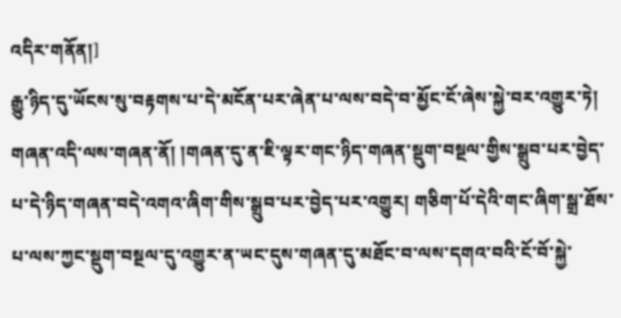འདིར་གནོན།]
རྒྱུ་ཉིད་དུ་ཡོངས་སུ་བརྟགས་པ་དེ་མངོན་པར་ཞེན་པ་ལས་བདེ་བ་མྱོང་ངོ་ཞེས་སྐྱེ་བར་འགྱུར་ཏེ། གཞན་འདི་ལས་གཞན་ནོ། །གཞན་དུ་ན་ཇི་ལྟར་གང་ཉིད་གཞན་སྡུག་བསྔལ་གྱིས་སྒྲུབ་པར་བྱེད་པ་དེ་ཉིད་གཞན་བདེ་འགའ་ཞིག་གིས་སྒྲུབ་པར་བྱེད་པར་འགྱུར། གཅིག་པོ་དེའི་གང་ཞིག་སྒྲ་ཐོས་པ་ལས་ཀྱང་སྡུག་བསྔལ་དུ་འགྱུར་ན་ཡང་དུས་གཞན་དུ་མཐོང་བ་ལས་དགའ་བའི་ངོ་བོ་སྐྱེ་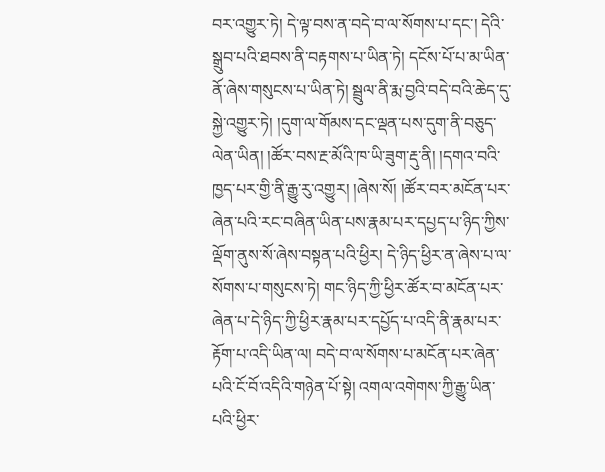བར་འགྱུར་ཏེ། དེ་ལྟ་བས་ན་བདེ་བ་ལ་སོགས་པ་དང་། དེའི་སྒྲུབ་པའི་ཐབས་ནི་བརྟགས་པ་ཡིན་ཏེ། དངོས་པོ་པ་མ་ཡིན་ནོ་ཞེས་གསུངས་པ་ཡིན་ཏེ། སྦྲུལ་ནི་རྨ་བྱའི་བདེ་བའི་ཆེད་དུ་སྐྱེ་འགྱུར་ཏེ། །དུག་ལ་གོམས་དང་ལྡན་པས་དུག་ནི་བཅུད་ལེན་ཡིན། །ཚོར་བས་རྔ་མོའི་ཁ་ཡི་ཟུག་རྡུ་ནི། །དགའ་བའི་ཁྱད་པར་གྱི་ནི་རྒྱུ་རུ་འགྱུར། །ཞེས་སོ། །ཚོར་བར་མངོན་པར་ཞེན་པའི་རང་བཞིན་ཡིན་པས་རྣམ་པར་དཔྱད་པ་ཉིད་ཀྱིས་ལྡོག་ནུས་སོ་ཞེས་བསྟན་པའི་ཕྱིར། དེ་ཉིད་ཕྱིར་ན་ཞེས་པ་ལ་སོགས་པ་གསུངས་ཏེ། གང་ཉིད་ཀྱི་ཕྱིར་ཚོར་བ་མངོན་པར་ཞེན་པ་དེ་ཉིད་ཀྱི་ཕྱིར་རྣམ་པར་དཔྱོད་པ་འདི་ནི་རྣམ་པར་རྟོག་པ་འདི་ཡིན་ལ། བདེ་བ་ལ་སོགས་པ་མངོན་པར་ཞེན་པའི་ངོ་བོ་འདིའི་གཉེན་པོ་སྟེ། འགལ་འགེགས་ཀྱི་རྒྱུ་ཡིན་པའི་ཕྱིར་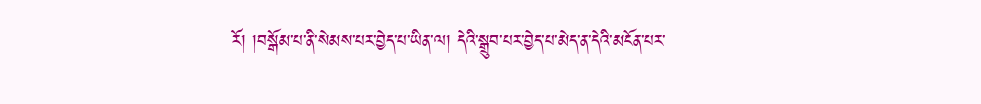རོ། །བསྒོམ་པ་ནི་སེམས་པར་བྱེད་པ་ཡིན་ལ། དེའི་སྒྲུབ་པར་བྱེད་པ་མེད་ན་དེའི་མངོན་པར་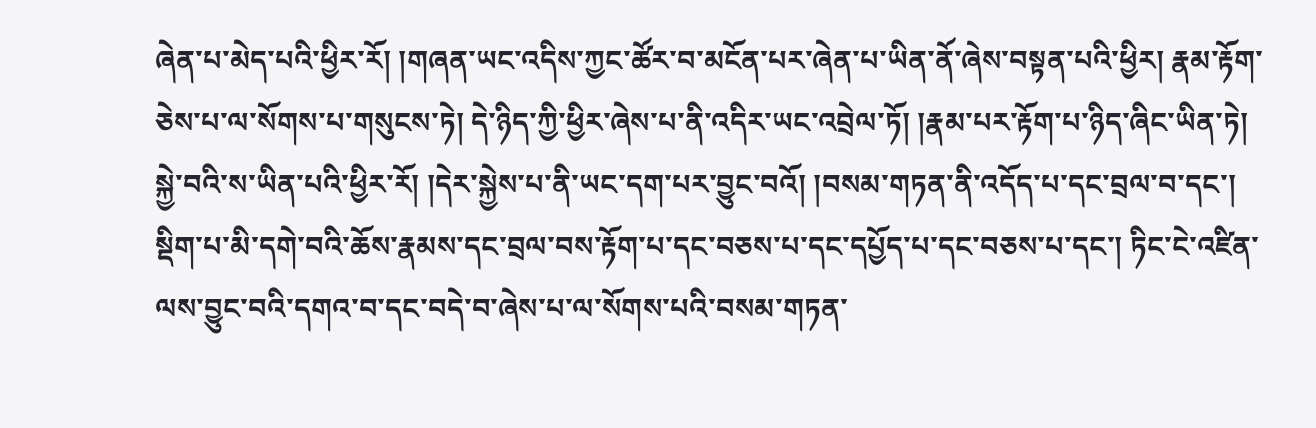ཞེན་པ་མེད་པའི་ཕྱིར་རོ། །གཞན་ཡང་འདིས་ཀྱང་ཚོར་བ་མངོན་པར་ཞེན་པ་ཡིན་ནོ་ཞེས་བསྟན་པའི་ཕྱིར། རྣམ་རྟོག་ཅེས་པ་ལ་སོགས་པ་གསུངས་ཏེ། དེ་ཉིད་ཀྱི་ཕྱིར་ཞེས་པ་ནི་འདིར་ཡང་འབྲེལ་ཏོ། །རྣམ་པར་རྟོག་པ་ཉིད་ཞིང་ཡིན་ཏེ། སྐྱེ་བའི་ས་ཡིན་པའི་ཕྱིར་རོ། །དེར་སྐྱེས་པ་ནི་ཡང་དག་པར་བྱུང་བའོ། །བསམ་གཏན་ནི་འདོད་པ་དང་བྲལ་བ་དང་། སྡིག་པ་མི་དགེ་བའི་ཆོས་རྣམས་དང་བྲལ་བས་རྟོག་པ་དང་བཅས་པ་དང་དཔྱོད་པ་དང་བཅས་པ་དང་། ཏིང་ངེ་འཛིན་ལས་བྱུང་བའི་དགའ་བ་དང་བདེ་བ་ཞེས་པ་ལ་སོགས་པའི་བསམ་གཏན་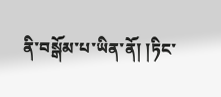ནི་བསྒོམ་པ་ཡིན་ནོ། །ཏིང་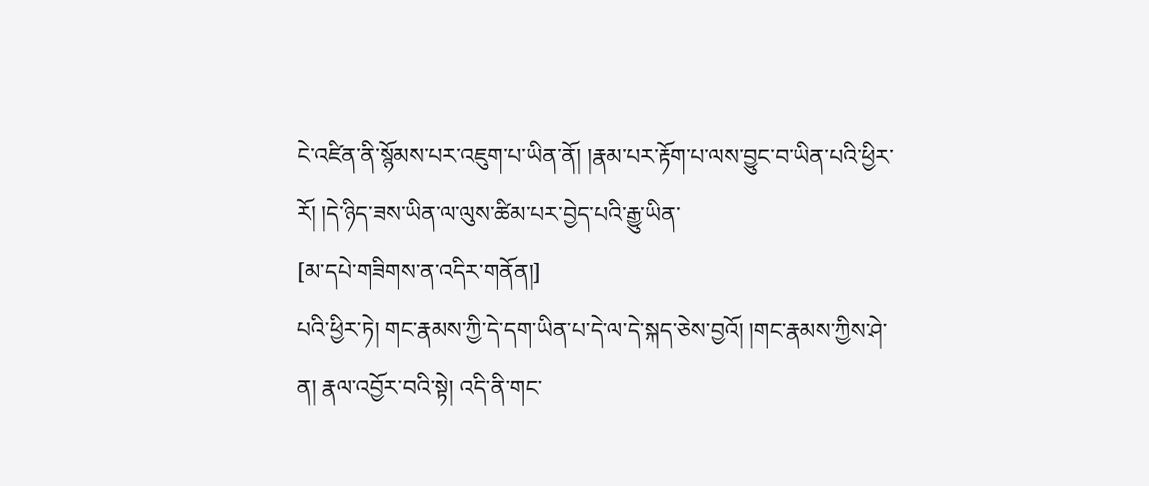ངེ་འཛིན་ནི་སྙོམས་པར་འཇུག་པ་ཡིན་ནོ། །རྣམ་པར་རྟོག་པ་ལས་བྱུང་བ་ཡིན་པའི་ཕྱིར་རོ། །དེ་ཉིད་ཟས་ཡིན་ལ་ལུས་ཚིམ་པར་བྱེད་པའི་རྒྱུ་ཡིན་
[མ་དཔེ་གཟིགས་ན་འདིར་གནོན།]
པའི་ཕྱིར་ཏེ། གང་རྣམས་ཀྱི་དེ་དག་ཡིན་པ་དེ་ལ་དེ་སྐད་ཅེས་བྱའོ། །གང་རྣམས་ཀྱིས་ཤེ་ན། རྣལ་འབྱོར་བའི་སྟེ། འདི་ནི་གང་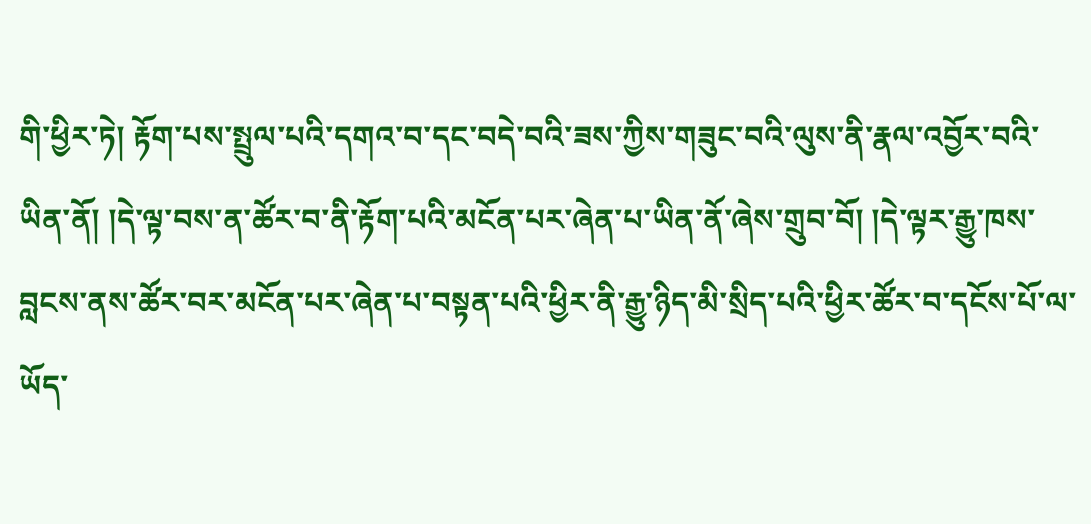གི་ཕྱིར་ཏེ། རྟོག་པས་སྤྲུལ་པའི་དགའ་བ་དང་བདེ་བའི་ཟས་ཀྱིས་གཟུང་བའི་ལུས་ནི་རྣལ་འབྱོར་བའི་ཡིན་ནོ། །དེ་ལྟ་བས་ན་ཚོར་བ་ནི་རྟོག་པའི་མངོན་པར་ཞེན་པ་ཡིན་ནོ་ཞེས་གྲུབ་བོ། །དེ་ལྟར་རྒྱུ་ཁས་བླངས་ནས་ཚོར་བར་མངོན་པར་ཞེན་པ་བསྟན་པའི་ཕྱིར་ནི་རྒྱུ་ཉིད་མི་སྲིད་པའི་ཕྱིར་ཚོར་བ་དངོས་པོ་ལ་ཡོད་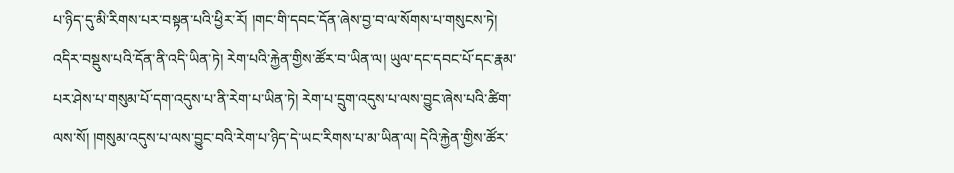པ་ཉིད་དུ་མི་རིགས་པར་བསྟན་པའི་ཕྱིར་རོ། །གང་གི་དབང་དོན་ཞེས་བྱ་བ་ལ་སོགས་པ་གསུངས་ཏེ། འདིར་བསྡུས་པའི་དོན་ནི་འདི་ཡིན་ཏེ། རེག་པའི་རྐྱེན་གྱིས་ཚོར་བ་ཡིན་ལ། ཡུལ་དང་དབང་པོ་དང་རྣམ་པར་ཤེས་པ་གསུམ་པོ་དག་འདུས་པ་ནི་རེག་པ་ཡིན་ཏེ། རེག་པ་དྲུག་འདུས་པ་ལས་བྱུང་ཞེས་པའི་ཚིག་ལས་སོ། །གསུམ་འདུས་པ་ལས་བྱུང་བའི་རེག་པ་ཉིད་དེ་ཡང་རིགས་པ་མ་ཡིན་ལ། དེའི་རྐྱེན་གྱིས་ཚོར་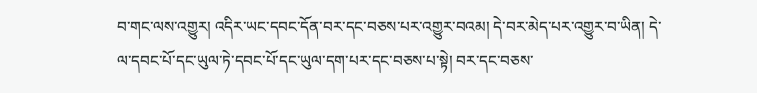བ་གང་ལས་འགྱུར། འདིར་ཡང་དབང་དོན་བར་དང་བཅས་པར་འགྱུར་བའམ། དེ་བར་མེད་པར་འགྱུར་བ་ཡིན། དེ་ལ་དབང་པོ་དང་ཡུལ་ཏེ་དབང་པོ་དང་ཡུལ་དག་པར་དང་བཅས་པ་སྟེ། བར་དང་བཅས་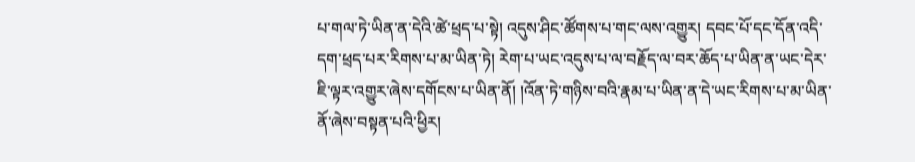པ་གལ་ཏེ་ཡིན་ན་དེའི་ཚེ་ཕྲད་པ་སྟེ། འདུས་ཤིང་ཚོགས་པ་གང་ལས་འགྱུར། དབང་པོ་དང་དོན་འདི་དག་ཕྲད་པར་རིགས་པ་མ་ཡིན་ཏེ། རེག་པ་ཡང་འདུས་པ་ལ་བརྗོད་ལ་བར་ཆོད་པ་ཡིན་ན་ཡང་དེར་ཇི་ལྟར་འགྱུར་ཞེས་དགོངས་པ་ཡིན་ནོ། །འོན་ཏེ་གཉིས་བའི་རྣམ་པ་ཡིན་ན་དེ་ཡང་རིགས་པ་མ་ཡིན་ནོ་ཞེས་བསྟན་པའི་ཕྱིར།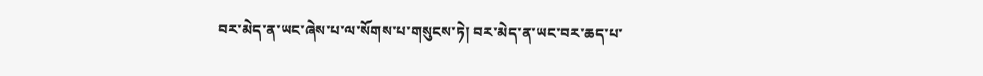བར་མེད་ན་ཡང་ཞེས་པ་ལ་སོགས་པ་གསུངས་ཏེ། བར་མེད་ན་ཡང་བར་ཆད་པ་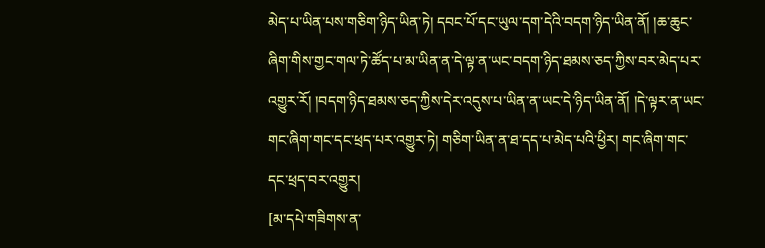མེད་པ་ཡིན་པས་གཅིག་ཉིད་ཡིན་ཏེ། དབང་པོ་དང་ཡུལ་དག་དེའི་བདག་ཉིད་ཡིན་ནོ། །ཆ་ཆུང་ཞིག་གིས་གྱང་གལ་ཏེ་ཚོད་པ་མ་ཡིན་ན་དེ་ལྟ་ན་ཡང་བདག་ཉིད་ཐམས་ཅད་ཀྱིས་བར་མེད་པར་འགྱུར་རོ། །བདག་ཉིད་ཐམས་ཅད་ཀྱིས་དེར་འདུས་པ་ཡིན་ན་ཡང་དེ་ཉིད་ཡིན་ནོ། །དེ་ལྟར་ན་ཡང་གང་ཞིག་གང་དང་ཕྲད་པར་འགྱུར་ཏེ། གཅིག་ཡིན་ན་ཐ་དད་པ་མེད་པའི་ཕྱིར། གང་ཞིག་གང་དང་ཕྲད་བར་འགྱུར།
[མ་དཔེ་གཟིགས་ན་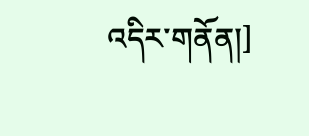འདིར་གནོན།]